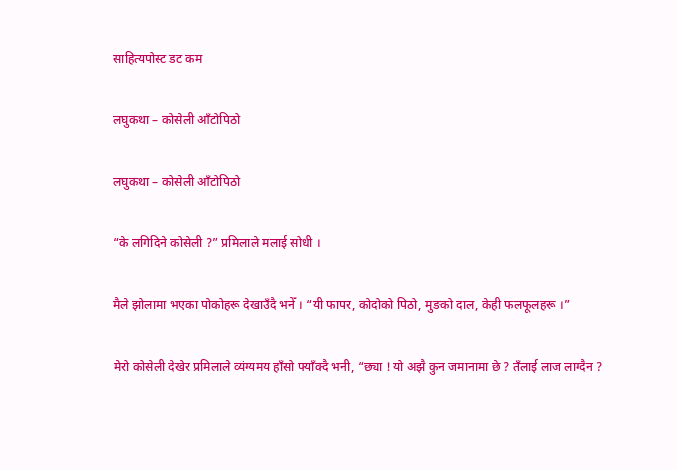साहित्यपोस्ट डट कम

लघुकथा – कोसेली आँटोपिठो

लघुकथा – कोसेली आँटोपिठो

“के लगिदिने कोसेली ?” प्रमिलाले मलाई सोधी ।

मैले झोलामा भएका पोकोहरू देखाउँदै भनेँ । “यी फापर, कोदोको पिठो, मुङको दाल, केही फलफूलहरू ।”

मेरो कोसेली देखेर प्रमिलाले व्यंग्यमय हाँसो फ्याँक्दै भनी, “छ्या ! यो अझै कुन जमानामा छे ? तँलाई लाज लाग्दैन ?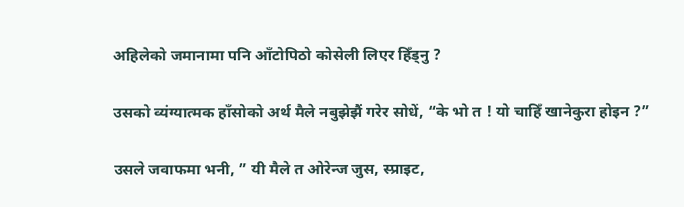अहिलेको जमानामा पनि आँटोपिठो कोसेली लिएर हिँड्नु ?

उसको व्यंग्यात्मक हाँसोको अर्थ मैले नबुझेझैं गरेर सोधें, “के भो त ! यो चाहिँ खानेकुरा होइन ?”

उसले जवाफमा भनी, ” यी मैले त ओरेन्ज जुस, स्प्राइट,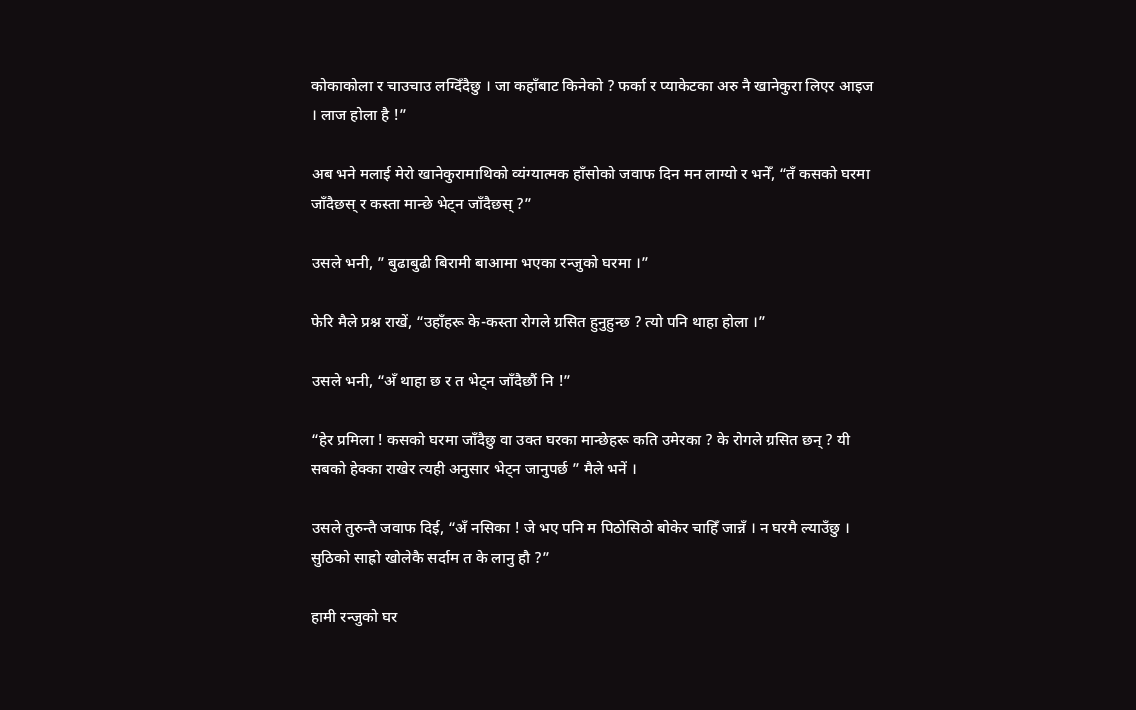कोकाकोला र चाउचाउ लग्दिँदैछु । जा कहाँबाट किनेको ? फर्का र प्याकेटका अरु नै खानेकुरा लिएर आइज । लाज होला है !”

अब भने मलाई मेरो खानेकुरामाथिको व्यंग्यात्मक हाँसोको जवाफ दिन मन लाग्यो र भनेँ, “तँ कसको घरमा जाँदैछस् र कस्ता मान्छे भेट्न जाँदैछस् ?”

उसले भनी, ” बुढाबुढी बिरामी बाआमा भएका रन्जुको घरमा ।”

फेरि मैले प्रश्न राखें, “उहाँहरू के-कस्ता रोगले ग्रसित हुनुहुन्छ ? त्यो पनि थाहा होला ।”

उसले भनी, “अँ थाहा छ र त भेट्न जाँदैछौं नि !”

“हेर प्रमिला ! कसको घरमा जाँदैछु वा उक्त घरका मान्छेहरू कति उमेरका ? के रोगले ग्रसित छन् ? यी सबको हेक्का राखेर त्यही अनुसार भेट्न जानुपर्छ ” मैले भनें ।

उसले तुरुन्तै जवाफ दिई, “अँ नसिका ! जे भए पनि म पिठोसिठो बोकेर चाहिँ जान्नँ । न घरमै ल्याउँछु । सुठिको साह्रो खोलेकै सर्दाम त के लानु हौ ?”

हामी रन्जुको घर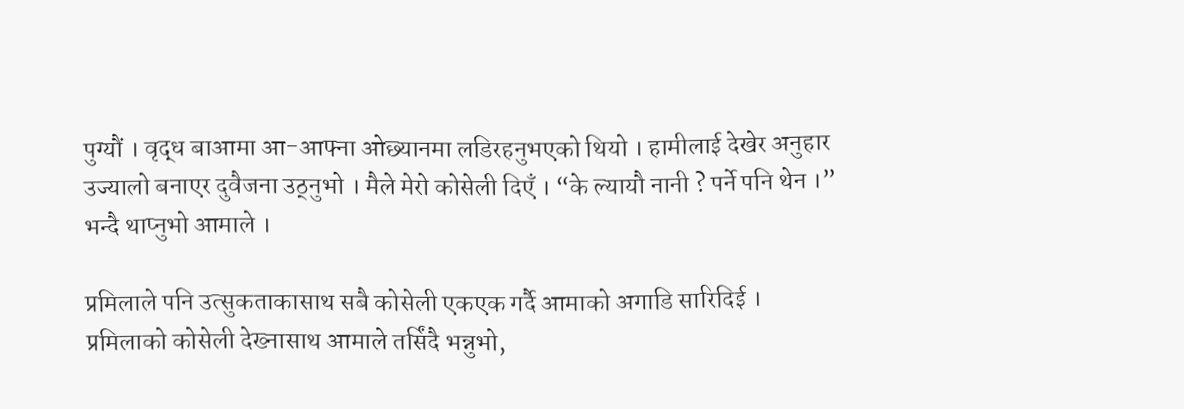पुग्यौं । वृद्ध बाआमा आ-आफ्ना ओछ्यानमा लडिरहनुभएको थियो । हामीलाई देखेर अनुहार उज्यालो बनाएर दुवैजना उठ्नुभो । मैले मेरो कोसेली दिएँ । “के ल्यायौ नानी ? पर्ने पनि थेन ।” भन्दै थाप्नुभो आमाले ।

प्रमिलाले पनि उत्सुकताकासाथ सबै कोसेली एकएक गर्दै आमाको अगाडि सारिदिई । प्रमिलाको कोसेली देख्नासाथ आमाले तर्सिंदै भन्नुभो,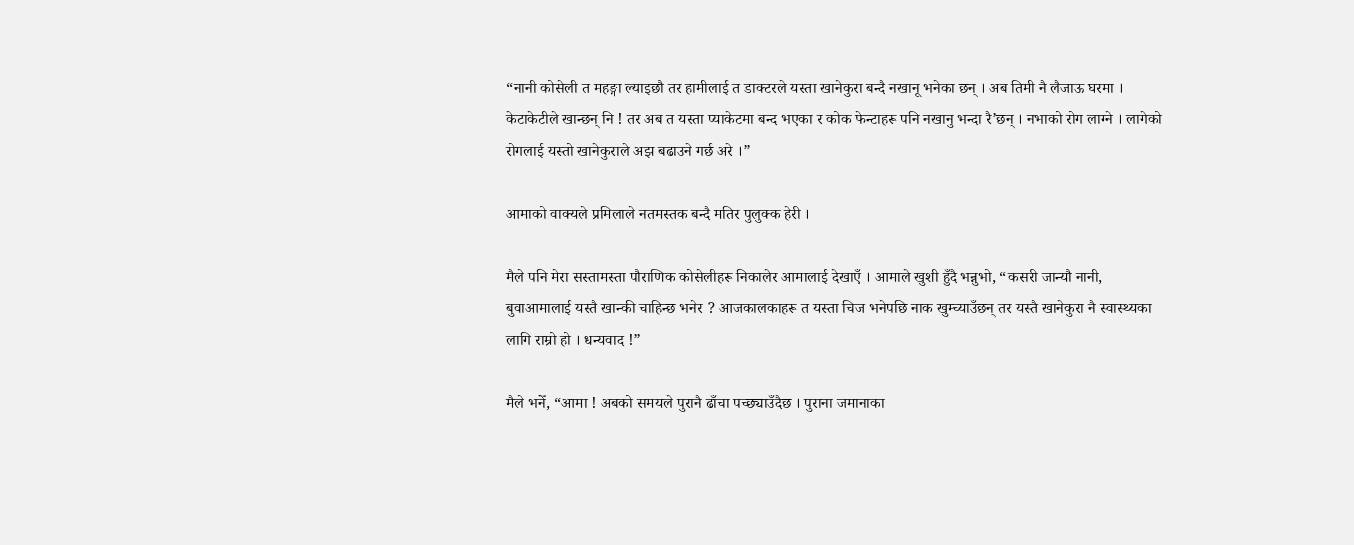“नानी कोसेली त महङ्गा ल्याइछौ तर हामीलाई त डाक्टरले यस्ता खानेकुरा बन्दै नखानू भनेका छन् । अब तिमी नै लैजाऊ घरमा । केटाकेटीले खान्छन् नि ! तर अब त यस्ता प्याकेटमा बन्द भएका र कोक फेन्टाहरू पनि नखानु भन्दा रै’छन् । नभाको रोग लाग्ने । लागेको रोगलाई यस्तो खानेकुराले अझ बढाउने गर्छ अरे ।”

आमाको वाक्यले प्रमिलाले नतमस्तक बन्दै मतिर पुलुक्क हेरी ।

मैले पनि मेरा सस्तामस्ता पौराणिक कोसेलीहरू निकालेर आमालाई देखाएँ । आमाले खुशी हुँदै भन्नुभो, “कसरी जान्यौ नानी, बुवाआमालाई यस्तै खान्की चाहिन्छ भनेर ? आजकालकाहरू त यस्ता चिज भनेपछि नाक खुम्च्याउँछन् तर यस्तै खानेकुरा नै स्वास्थ्यका लागि राम्रो हो । धन्यवाद !”

मैले भनेँ, “आमा ! अबको समयले पुरानै ढाँचा पच्छ्याउँदैछ । पुराना जमानाका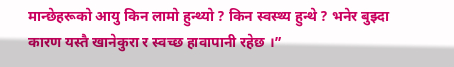मान्छेहरूको आयु किन लामो हुन्थ्यो ? किन स्वस्थ्य हुन्थे ? भनेर बुझ्दा कारण यस्तै खानेकुरा र स्वच्छ हावापानी रहेछ ।”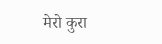मेरो कुरा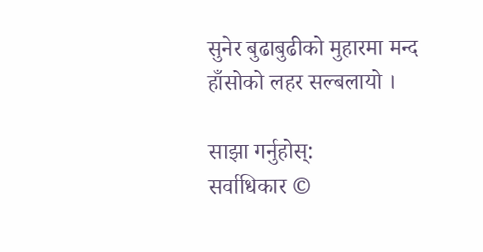सुनेर बुढाबुढीको मुहारमा मन्द हाँसोको लहर सल्बलायो ।

साझा गर्नुहोस्:
सर्वाधिकार ©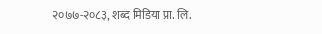२०७७-२०८३, शब्द मिडिया प्रा. लि.